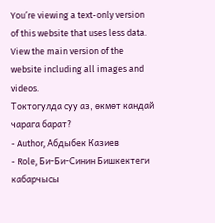You’re viewing a text-only version of this website that uses less data. View the main version of the website including all images and videos.
Токтогулда суу аз, өкмөт кандай чарага барат?
- Author, Абдыбек Казиев
- Role, Би-Би-Синин Бишкектеги кабарчысы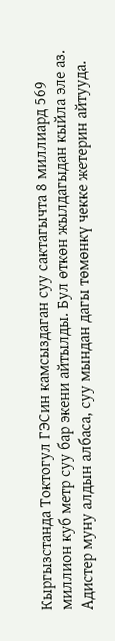Кыргызстанда Токтогул ГЭСин камсыздаган суу сактагычта 8 миллиард 569 миллион куб метр суу бар экени айтылды. Бул өткөн жылдагыдан кыйла эле аз. Адистер муну алдын албаса, суу мындан дагы төмөнкү чекке жетерин айтууда.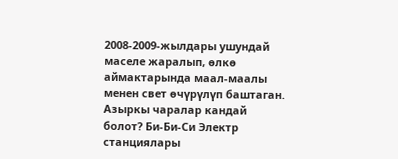2008-2009-жылдары ушундай маселе жаралып, өлкө аймактарында маал-маалы менен свет өчүрүлүп баштаган. Азыркы чаралар кандай болот? Би-Би-Си Электр станциялары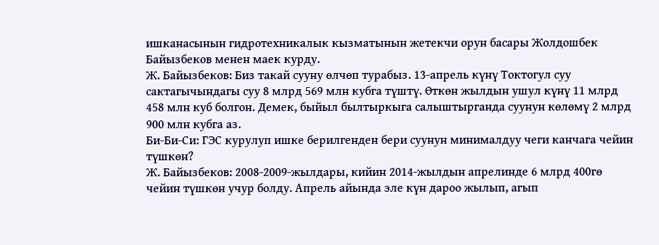ишканасынын гидротехникалык кызматынын жетекчи орун басары Жолдошбек Байызбеков менен маек курду.
Ж. Байызбеков: Биз такай сууну өлчөп турабыз. 13-апрель күнү Токтогул суу сактагычындагы суу 8 млрд 569 млн кубга түштү. Өткөн жылдын ушул күнү 11 млрд 458 млн куб болгон. Демек, быйыл былтыркыга салыштырганда суунун көлөмү 2 млрд 900 млн кубга аз.
Би-Би-Си: ГЭС курулуп ишке берилгенден бери суунун минималдуу чеги канчага чейин түшкөн?
Ж. Байызбеков: 2008-2009-жылдары, кийин 2014-жылдын апрелинде 6 млрд 400гө чейин түшкөн учур болду. Апрель айында эле күн дароо жылып, агып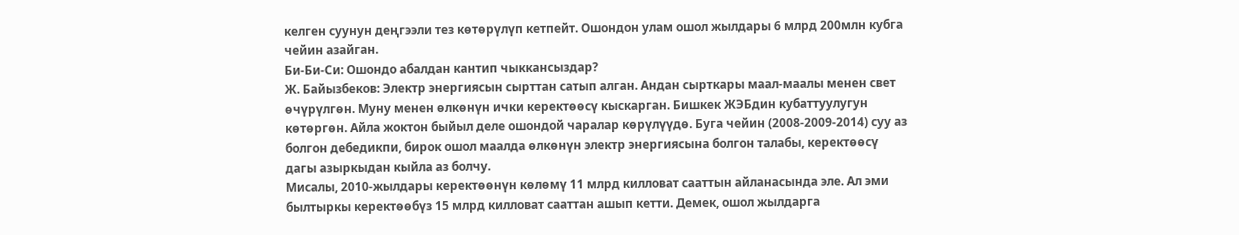келген суунун деңгээли тез көтөрүлүп кетпейт. Ошондон улам ошол жылдары 6 млрд 200млн кубга чейин азайган.
Би-Би-Си: Ошондо абалдан кантип чыккансыздар?
Ж. Байызбеков: Электр энергиясын сырттан сатып алган. Андан сырткары маал-маалы менен свет өчүрүлгөн. Муну менен өлкөнүн ички керектөөсү кыскарган. Бишкек ЖЭБдин кубаттуулугун көтөргөн. Айла жоктон быйыл деле ошондой чаралар көрүлүүдө. Буга чейин (2008-2009-2014) суу аз болгон дебедикпи, бирок ошол маалда өлкөнүн электр энергиясына болгон талабы, керектөөсү дагы азыркыдан кыйла аз болчу.
Мисалы, 2010-жылдары керектөөнүн көлөмү 11 млрд килловат сааттын айланасында эле. Ал эми былтыркы керектөөбүз 15 млрд килловат сааттан ашып кетти. Демек, ошол жылдарга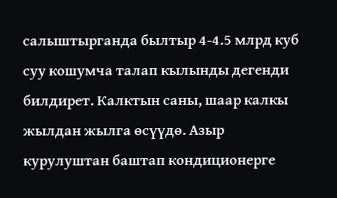салыштырганда былтыр 4-4.5 млрд куб суу кошумча талап кылынды дегенди билдирет. Калктын саны, шаар калкы жылдан жылга өсүүдө. Азыр курулуштан баштап кондиционерге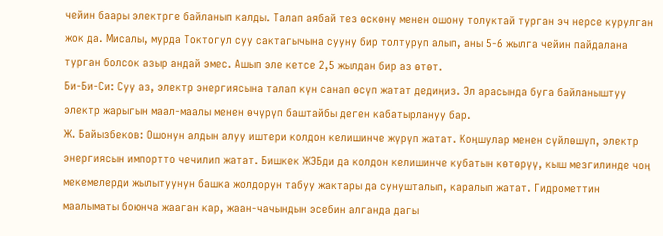чейин баары электрге байланып калды. Талап аябай тез өскөнү менен ошону толуктай турган эч нерсе курулган жок да. Мисалы, мурда Токтогул суу сактагычына сууну бир толтуруп алып, аны 5-6 жылга чейин пайдалана турган болсок азыр андай эмес. Ашып эле кетсе 2,5 жылдан бир аз өтөт.
Би-Би-Си: Суу аз, электр энергиясына талап күн санап өсүп жатат дедиңиз. Эл арасында буга байланыштуу электр жарыгын маал-маалы менен өчүрүп баштайбы деген кабатырлануу бар.
Ж. Байызбеков: Ошонун алдын алуу иштери колдон келишинче жүрүп жатат. Коңшулар менен сүйлөшүп, электр энергиясын импортто чечилип жатат. Бишкек ЖЭБди да колдон келишинче кубатын көтөрүү, кыш мезгилинде чоң мекемелерди жылытуунун башка жолдорун табуу жактары да сунушталып, каралып жатат. Гидрометтин маалыматы боюнча жааган кар, жаан-чачындын эсебин алганда дагы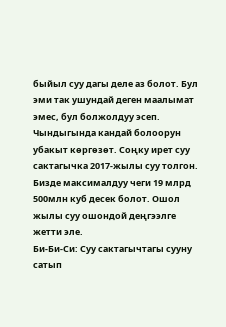быйыл суу дагы деле аз болот. Бул эми так ушундай деген маалымат эмес, бул болжолдуу эсеп. Чындыгында кандай болоорун убакыт көргөзөт. Соңку ирет суу сактагычка 2017-жылы суу толгон. Бизде максималдуу чеги 19 млрд 500млн куб десек болот. Ошол жылы суу ошондой деңгээлге жетти эле.
Би-Би-Си: Суу сактагычтагы сууну сатып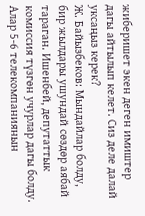жиберишет экен деген имиштер дагы айтылып келет. Сиз деле далай уксаңыз керек?
Ж. Байызбеков: Мындайлар болду, бир жылдары ушундай сөздөр аябай тараган. Ишенбей, депутаттык комиссия түзгөн учурлар дагы болду. Алар 5-6 телекомпаниянын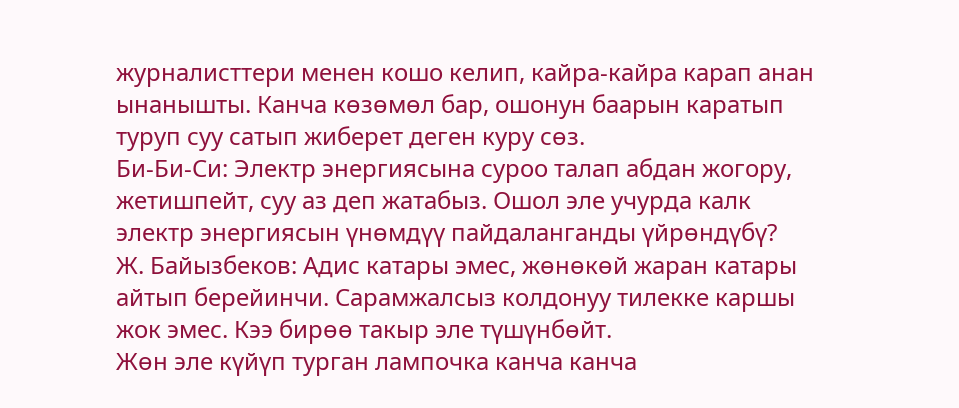журналисттери менен кошо келип, кайра-кайра карап анан ынанышты. Канча көзөмөл бар, ошонун баарын каратып туруп суу сатып жиберет деген куру сөз.
Би-Би-Си: Электр энергиясына суроо талап абдан жогору, жетишпейт, суу аз деп жатабыз. Ошол эле учурда калк электр энергиясын үнөмдүү пайдаланганды үйрөндүбү?
Ж. Байызбеков: Адис катары эмес, жөнөкөй жаран катары айтып берейинчи. Сарамжалсыз колдонуу тилекке каршы жок эмес. Кээ бирөө такыр эле түшүнбөйт.
Жөн эле күйүп турган лампочка канча канча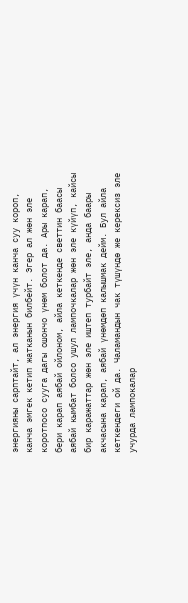энергияны сарптайт, ал энергия үчүн канча суу короп, канча эмгек кетип жатканын билбейт. Эгер ал жөн эле коротпосо сууга дагы ошончо үнөм болот да. Ары карап, бери карап аябай ойлоном, айла кеткенде светтин баасы аябай кымбат болсо ушул лампочкалар жөн эле күйүп, кайсы бир каражаттар жөн эле иштеп турбайт эле, анда баары акчасына карап, аябай үнөмдөп калышмак дейм. Бул айла кеткендеги ой да. Чаламандын чак түшүндө же керексиз эле учурда лампокалар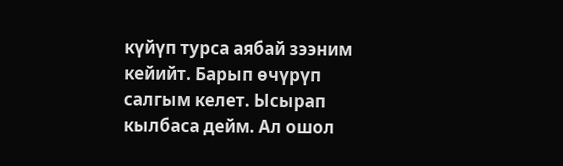күйүп турса аябай зээним кейийт. Барып өчүрүп салгым келет. Ысырап кылбаса дейм. Ал ошол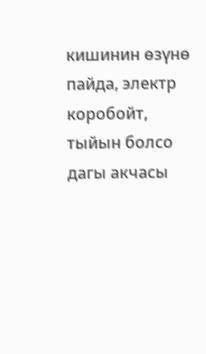кишинин өзүнө пайда, электр коробойт, тыйын болсо дагы акчасы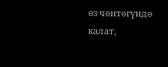өз чөнтөгүндө калат,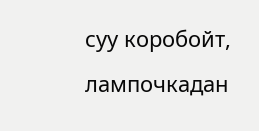суу коробойт, лампочкадан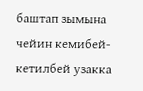баштап зымына чейин кемибей-кетилбей узакка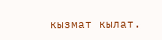кызмат кылат.